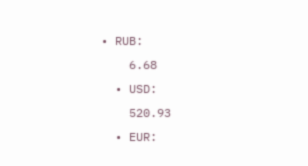• RUB:
    6.68
  • USD:
    520.93
  • EUR: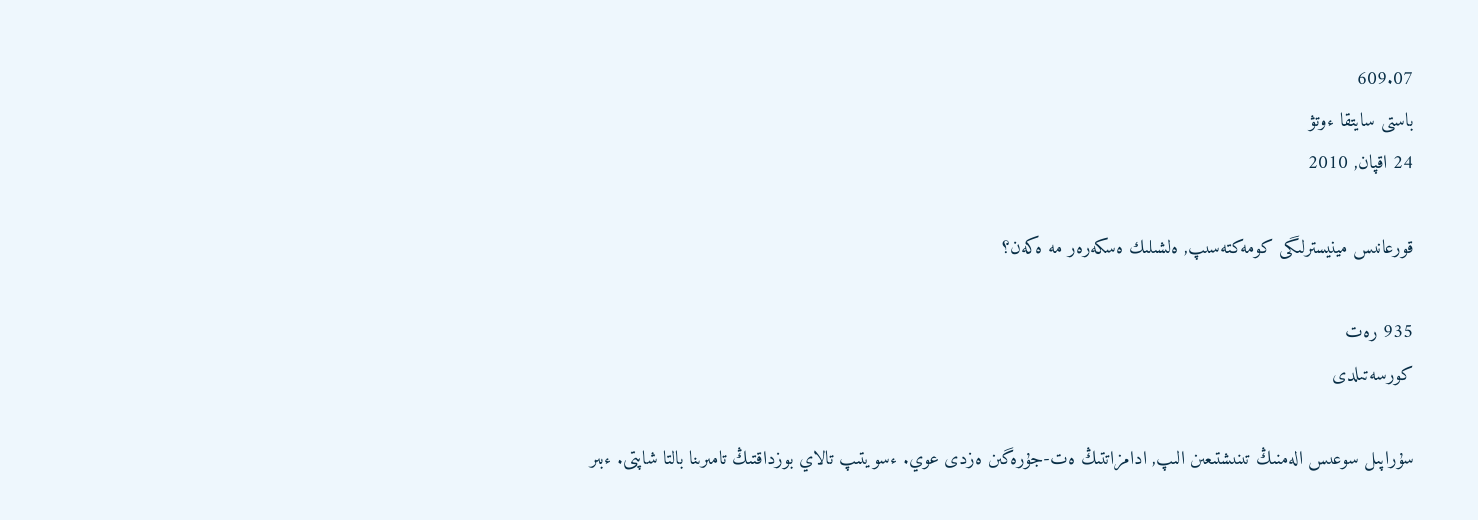609.07
باستى سايتقا ءوتۋ
24 اقپان, 2010

قورعانىس مينيسترلىگى كومەكتەسىپ, ەلشىلىك ەسكەرەر مە ەكەن؟

935 رەت
كورسەتىلدى

سۇراپىل سوعىس الەمنىڭ تىنىشتىعىن الىپ, ادامزاتتىڭ ەت-جۇرەگىن ەزدى عوي. ءسويتىپ تالاي بوزداقتىڭ تامىرىنا بالتا شاپتى. ءبىر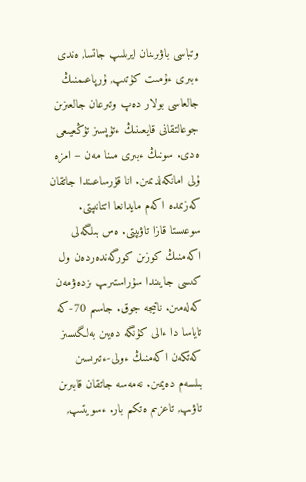وتباسى باۋىرىنان ايرىلىپ جاتسا, ەندى ءبىرى ءۇمىت كۇتىپ, ۇرپاعىمنىڭ جالعاسى بولار دەپ وتىرعان جالعىزىن جوعالتقانى قايعىنىڭ ءتۇپسىز تۇڭعيىعى ەدى. سونىڭ ءبىرى مىنا مەن – امزە ۇلى امانكەلدىمىن. انا قۇرساعىندا جاتقان كەزىمدە اكەم مايدانعا اتتانىپتى. سوعىستا قازا تاۋىپتى. ەس بىلگەلى اكەمنىڭ كوزىن كورگەندەردەن ول كىسى جايىندا سۇراستىرىپ ىزدەۋمەن كەلەمىن. ناتيجە جوق. جاسىم 70-كە تاياسا دا ءالى كۇنگە دەيىن بەلگىسىز كەتكەن اكەمنىڭ ءولى-ءتىرىسىن بىلسەم دەيمىن. نەمەسە جاتقان قابىرىن تاۋىپ, تاعزىم ەتكىم بار. ءسويتىپ,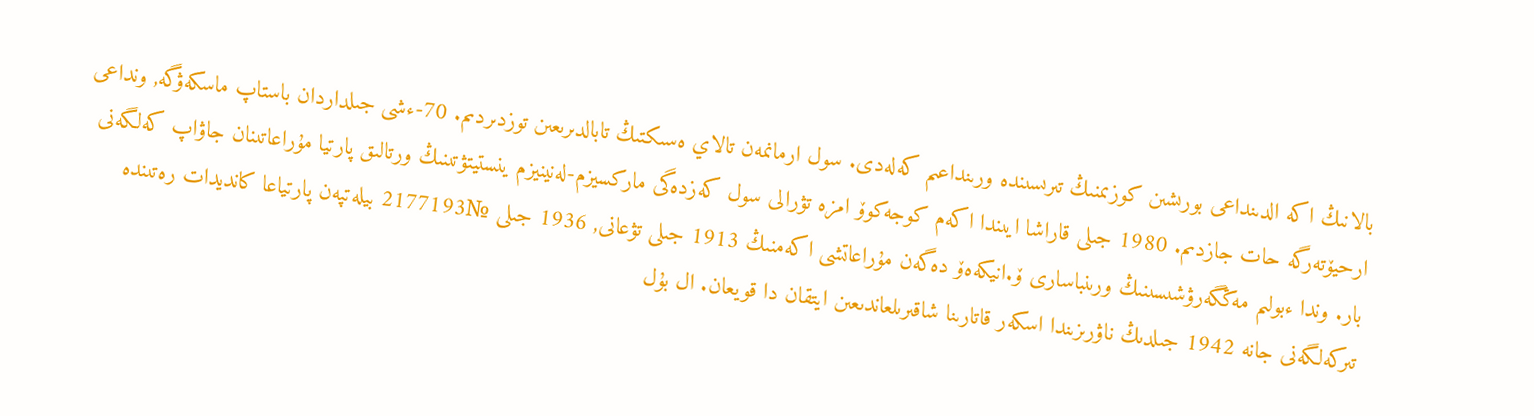بالانىڭ اكە الدىنداعى بورىشىن كوزىمنىڭ تىرىسىندە ورىنداعىم كەلەدى. سول ارمانمەن تالاي ەسىكتىڭ تابالدىرىعىن توزدىردىم. 70-ءشى جىلداردان باستاپ ماسكەۋگە, ونداعى ارحيۆتەرگە حات جازدىم. 1980 جىلى قاراشا ايىندا اكەم كوجەكوۆ امزە تۋرالى سول كەزدەگى ماركسيزم-لەنينيزم ينستيتۋتىنىڭ ورتالىق پارتيا مۇراعاتىنان جاۋاپ كەلگەنى بار. وندا ءبولىم مەڭگەرۋشىسىنىڭ ورىنباسارى ۆ.انيكەەۆ دەگەن مۇراعاتشى اكەمنىڭ 1913 جىلى تۋعانى, 1936 جىلى №2177193 بيلەتپەن پارتياعا كانديدات رەتىندە تىركەلگەنى جانە 1942 جىلدىڭ ناۋرىزىندا اسكەر قاتارىنا شاقىرىلعاندىعىن ايتقان دا قويعان. ال بۇل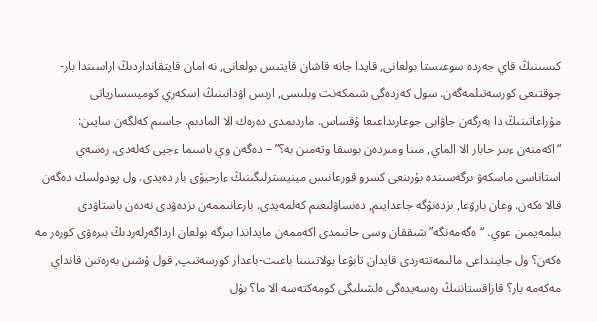كىسىنىڭ قاي جەردە سوعىستا بولعانى, قايدا جانە قاشان قايتىس بولعانى, نە امان قايتقانداردىڭ اراسىندا بار-جوقتىعى كورسەتىلمەگەن. سول كەزدەگى شىمكەنت وبلىسى, ارىس اۋدانىنىڭ اسكەري كوميسسارياتى مۇراعاتىنىڭ دا بەرگەن جاۋابى جوعارىداعىعا ۇقساس. ماردىمدى دەرەك الا المادىم. جاسىم كەلگەن سايىن: “اكەمنەن ءبىر حابار الا الماي, مىنا ومىردەن بوسقا وتەمىن بە؟” – دەگەن وي باسىما ءجيى كەلەدى. رەسەي استاناسى ماسكەۋ ىرگەسىندە بۇرىنعى كسرو قورعانىس مينيسترلىگىنىڭ ءارحيۆى بار دەيدى. ول پودولسك دەگەن قالا ەكەن. وعان بارۋعا, ىزدەنۋگە جاعدايىم, دەنساۋلىعىم كەلمەيدى. بارعانىممەن ىزدەۋدى نەدەن باستاۋدى بىلمەيمىن عوي. “ەگەمەنگە” شىققان وسى حاتىمدى اكەممەن مايداندا بىرگە بولعان ارداگەرلەردىڭ بىرەۋى كورەر مە ەكەن؟ ول جايىنداعى مالىمەتتەردى قايدان تابۋعا بولاتىنىنا باعىت-باعدار كورسەتىپ, قول ۇشىن بەرەتىن قانداي مەكەمە بار؟ قازاقستاننىڭ رەسەيدەگى ەلشىلىگى كومەكتەسە الا ما؟ بۇل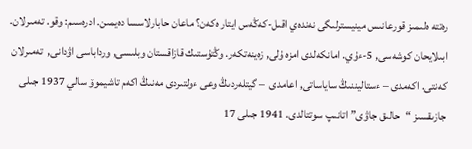رەتتە ەلىمىز قورعانىس مينيسترلىگى نەندەي اقىل-كەڭەس ايتار ەكەن؟ ماعان حابارلاسسا دەيمىن. ادرەسىم: وقو. تەمىرلان. ابىلايحان كوشەسى, 5-ءۇي. امانكەلدى امزە ۇلى, زەينەتكەر. وڭتۇستىك قازاقستان وبلىسى, ورداباسى اۋدانى,  تەمىرلان كەنتى. اكەمدى – ءستاليننىڭ ساياساتى, اعامدى  – گيتلەردىڭ وعى ءولتىردى مەنىڭ اكەم تاشيموۆ سالي 1937 جىلى جازىقسىز “حالىق جاۋى” اتانىپ سوتتالدى. 1941 جىلى 17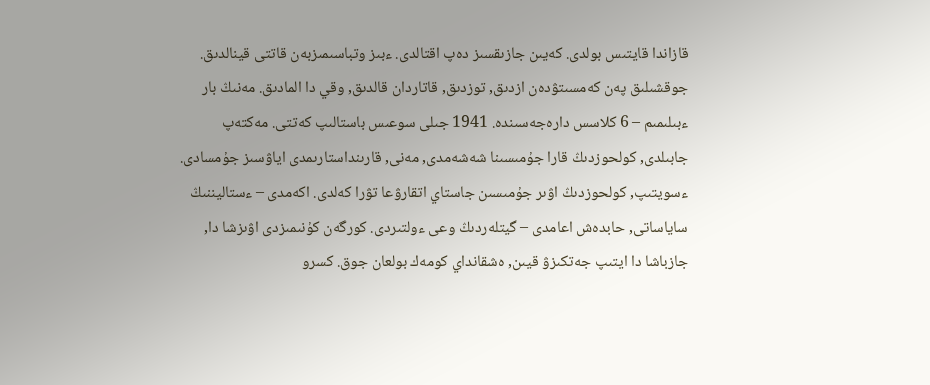قازاندا قايتىس بولدى. كەيىن جازىقسىز دەپ اقتالدى. ءبىز وتباسىمىزبەن قاتتى قينالدىق. جوقشىلىق پەن كەمسىتۋدەن ازدىق, توزدىق, قاتاردان قالدىق, وقي دا المادىق. مەنىڭ بار ءبىلىمىم – 6 كلاسس دارەجەسىندە. 1941 جىلى سوعىس باستالىپ كەتتى. مەكتەپ جابىلدى, كولحوزدىڭ قارا جۇمىسىنا شەشەمدى, مەنى, قارىنداستارىمدى اياۋسىز جۇمسادى. ءسويتىپ, كولحوزدىڭ اۋىر جۇمىسىن جاستاي اتقارۋعا تۋرا كەلدى. اكەمدى – ءستاليننىڭ ساياساتى, حابدەش اعامدى – گيتلەردىڭ وعى ءولتىردى. كورگەن كۇنىمىزدى اۋىزشا دا, جازباشا دا ايتىپ جەتكىزۋ قيىن, ەشقانداي كومەك بولعان جوق. كسرو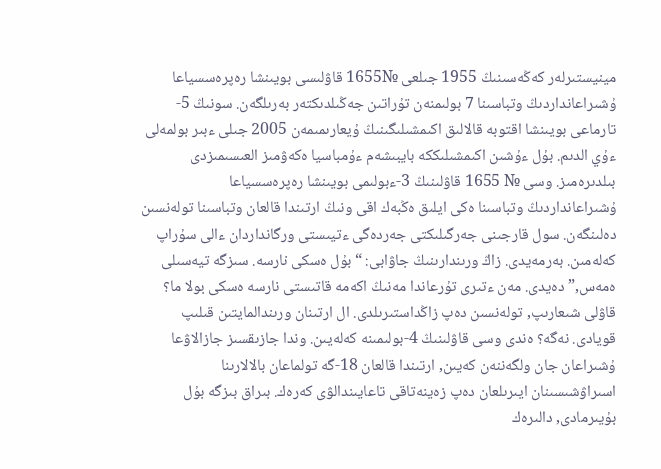مينيستىرلەر كەڭەسىنىڭ 1955 جىلعى №1655 قاۋلىسى بويىنشا رەپرەسسياعا ۇشىراعانداردىڭ وتباسىنا 7 بولىمنەن تۇراتىن جەڭىلدىكتەر بەرىلگەن. سونىڭ 5-تارماعى بويىنشا اقتوبە قالالىق اكىمشىلىگىنىڭ ۇيعارىمىمەن 2005 جىلى ءبىر بولمەلى ءۇي الدىم. بۇل ءۇشىن اكىمشىلىككە بايبىشەم ءۇمباسيا ەكەۋمىز العىسىمىزدى بىلدىرەمىز. وسى № 1655 قاۋلىنىڭ 3-ءبولىمى بويىنشا رەپرەسسياعا ۇشىراعانداردىڭ وتباسىنا ەكى ايلىق ەڭبەك اقى ونىڭ ارتىندا قالعان وتباسىنا تولەنسىن دەلىنگەن. سول قارجىنى جەرگىلىكتى جەردەگى ءتيىستى ورگانداردان ءالى سۇراپ كەلەمىن. بەرمەيدى. زاڭ ورىندارىنىڭ جاۋابى: “بۇل ەسكى نارسە. سىزگە تيەسىلى ەمەس,” دەيدى. مەن ءتىرى تۇرعاندا مەنىڭ اكەمە قاتىستى نارسە ەسكى بولا ما؟ قاۋلى شىعارىپ, تولەنسىن دەپ زاڭداستىرىلدى. ال ارتىنان ورىندالمايتىن قىلىپ قويادى. نەگە؟ ەندى وسى قاۋلىنىڭ 4-بولىمىنە كەلەيىن. وندا جازىقسىز جازالاۋعا ۇشىراعان جان ولگەننەن كەيىن, ارتىندا قالعان 18-گە تولماعان بالالارىنا اسىراۋشىسىنان ايىرىلعان دەپ زەينەتاقى تاعايىندالۋى كەرەك. بىراق بىزگە بۇل بۇيىرمادى, دالىرەك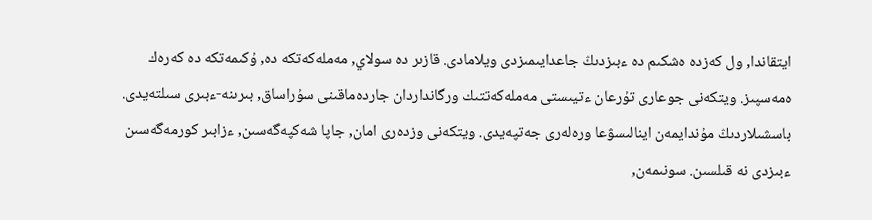ايتقاندا, ول كەزدە ەشكىم دە ءبىزدىڭ جاعدايىمىزدى ويلامادى. قازىر دە سولاي, مەملەكەتكە دە, ۇكىمەتكە دە كەرەك ەمەسپىز. ويتكەنى جوعارى تۇرعان ءتيىستى مەملەكەتتىك ورگانداردان جاردەماقىنى سۇراساق, بىرىنە-ءبىرى سىلتەيدى. باسشىلاردىڭ مۇندايمەن اينالىسۋعا ورەلەرى جەتپەيدى. ويتكەنى وزدەرى امان, جاپا شەكپەگەسىن, ءزابىر كورمەگەسىن ءبىزدى نە قىلسىن. سونىمەن,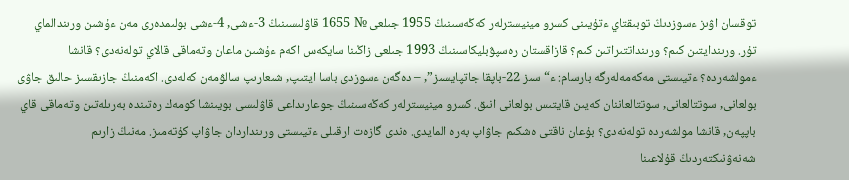توقسان اۋىز ءسوزدىڭ توبىقتاي ءتۇيىنى كسرو مينيسترلەر كەڭەسىنىڭ 1955 جىلعى № 1655 قاۋلىسىنىڭ 3-ءشى, 4-ءشى بولىمدەرى مەن ءۇشىن ورىندالماي تۇر. ورىندايتىن كىم؟ ورىنداتتىراتىن كىم؟ قازاقستان رەسپۋبليكاسىنىڭ 1993 جىلعى زاڭىنا سايكەس اكەم ءۇشىن ماعان وتەماقى قالاي تولەنەدى؟ قانشا ءمولشەردە؟ ءتيىستى مەكەمەلەرگە بارسام: ء“سىز 22-باپقا جاتپايسىز”, – دەگەن ءسوزدى باسا ايتىپ, شىعارىپ سالۋمەن كەلەدى. اكەمنىڭ جازىقسىز حالىق جاۋى بولعانى, سوتتالعانى, سوتتالعاننان كەيىن قايتىس بولعانى انىق. كسرو مينيسترلەر كەڭەسىنىڭ جوعارىداعى قاۋلىسى بويىنشا كومەك رەتىندە بەرىلەتىن وتەماقى قاي باپپەن, قانشا مولشەردە تولەنەدى؟ بۇعان ناقتى ەشكىم جاۋاپ بەرە المايدى. ەندى گازەت ارقىلى ءتيىستى ورىنداردان جاۋاپ كۇتەمىز. مەنىڭ زارىم شەنەۋنىكتەردىڭ قۇلاعىنا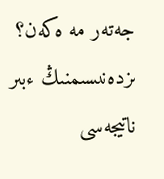جەتەر مە ەكەن؟ ىزدەنىسىمنىڭ ءبىر ناتيجەسى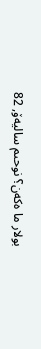بولار ما ەكەن؟ نوحىم ساليەۆ, 82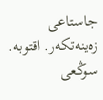جاستاعى زەينەتكەر. اقتوبە.
سوڭعى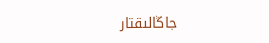جاڭالىقتار